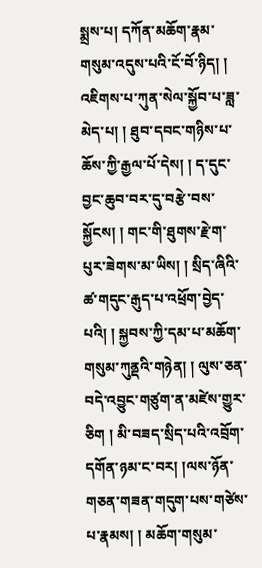སྨྲས་པ། དཀོན་མཆོག་རྣམ་གསུམ་འདུས་པའི་ངོ་བོ་ཉིད། ། འཇིགས་པ་ཀུན་སེལ་སྐྱོབ་པ་ཟླ་མེད་པ། ། ཐུབ་དབང་གཉིས་པ་ཆོས་ཀྱི་རྒྱལ་པོ་དེས། ། ད་དུང་བྱང་ཆུབ་བར་དུ་བརྩེ་བས་སྐྱོངས། ། གང་གི་ཐུགས་རྗེ་ག་པུར་ཟེགས་མ་ཡིས། ། སྲིད་ཞིའི་ཚ་གདུང་རྒུད་པ་འཕྲོག་བྱེད་པའི། ། སྐྱབས་ཀྱི་དམ་པ་མཆོག་གསུམ་ཀུནྡའི་གཉེན། ། ལུས་ཅན་བདེ་འབྱུང་གཙུག་ན་མཛེས་གྱུར་ཅིག ། མི་བཟད་སྲིད་པའི་འབྲོག་དགོན་ཉམ་ང་བར། །ལས་ཉོན་གཅན་གཟན་གདུག་པས་གཙེས་པ་རྣམས། ། མཆོག་གསུམ་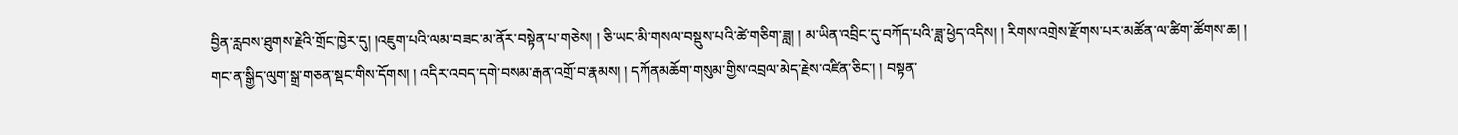བྱིན་རླབས་ཐུགས་རྗེའི་གྲོང་ཁྱེར་དུ། །འཇུག་པའི་ལམ་བཟང་མ་ནོར་བསྟེན་པ་གཅེས། ། ཅི་ཡང་མི་གསལ་བསྡུས་པའི་ཚེ་གཅིག་ཟླ། ། མ་ཡིན་འབྲིང་དུ་བཀོད་པའི་ཟླ་ཕྱེད་འདིས། ། རིགས་འགྲེས་རྫོགས་པར་མཚོན་ལ་ཚིག་ཚོགས་ཆ། ། གང་ན་སྒྱིད་ལུག་སྒྲ་གཅན་སྡང་གིས་དོགས། ། འདིར་འབད་དགེ་བསམ་རྒན་འགྲོ་བ་རྣམས། ། དཀོནམཆོག་གསུམ་གྱིས་འབྲལ་མེད་རྗེས་འཛིན་ཅིང་། ། བསྟན་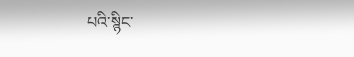པའི་སྙིང་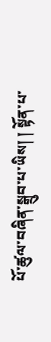པོ་ཚུལ་བཞིན་སྒྲུབ་པ་ཡིས། ། སྟོན་པ་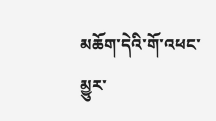མཆོག་དེའི་གོ་འཕང་མྱུར་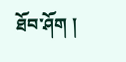ཐོབ་ཤོག །